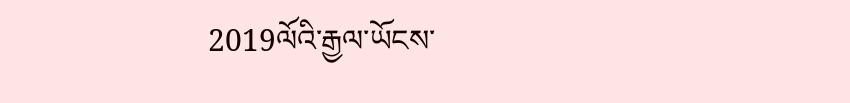2019ལོའི་རྒྱལ་ཡོངས་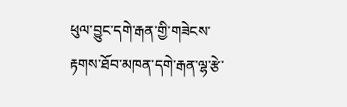ཕུལ་བྱུང་དགེ་རྒན་གྱི་གཟེངས་རྟགས་ཐོབ་མཁན་དགེ་རྒན་ལྷ་རྩེ་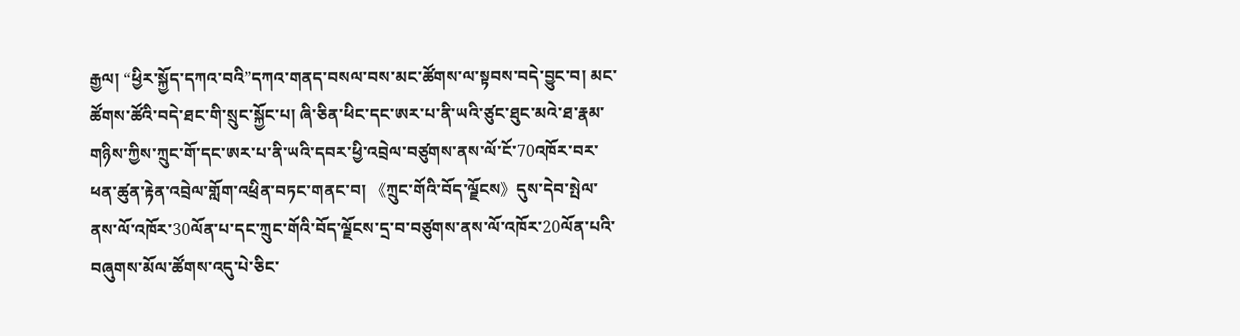རྒྱལ། “ཕྱིར་སྐྱོད་དཀའ་བའི”དཀའ་གནད་བསལ་བས་མང་ཚོགས་ལ་སྟབས་བདེ་བྱུང་བ། མང་ཚོགས་ཚོའི་བདེ་ཐང་གི་སྲུང་སྐྱོང་པ། ཞི་ཅིན་ཕིང་དང་ཨར་པ་ནི་ཡའི་ཙུང་ཐུང་མའེ་ཐ་རྣམ་གཉིས་ཀྱིས་ཀྲུང་གོ་དང་ཨར་པ་ནི་ཡའི་དབར་ཕྱི་འབྲེལ་བཙུགས་ནས་ལོ་ངོ་70འཁོར་བར་ཕན་ཚུན་རྟེན་འབྲེལ་གློག་འཕྲིན་བཏང་གནང་བ། 《ཀྲུང་གོའི་བོད་ལྗོངས》དུས་དེབ་སྤེལ་ནས་ལོ་འཁོར་30ལོན་པ་དང་ཀྲུང་གོའི་བོད་ལྗོངས་དྲ་བ་བཙུགས་ནས་ལོ་འཁོར་20ལོན་པའི་བཞུགས་མོལ་ཚོགས་འདུ་པེ་ཅིང་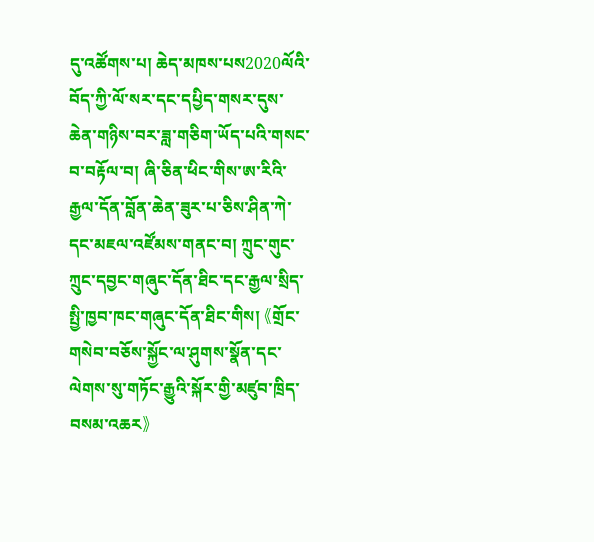དུ་འཚོགས་པ། ཆེད་མཁས་པས2020ལོའི་བོད་ཀྱི་ལོ་སར་དང་དཔྱིད་གསར་དུས་ཆེན་གཉིས་བར་ཟླ་གཅིག་ཡོད་པའི་གསང་བ་བརྟོལ་བ། ཞི་ཅིན་ཕིང་གིས་ཨ་རིའི་རྒྱལ་དོན་བློན་ཆེན་ཟུར་པ་ཅིས་ཤིན་ཀེ་དང་མཇལ་འཛོམས་གནང་བ། ཀྲུང་གུང་ཀྲུང་དབྱང་གཞུང་དོན་ཐིང་དང་རྒྱལ་སྲིད་སྤྱི་ཁྱབ་ཁང་གཞུང་དོན་ཐིང་གིས། 《གྲོང་གསེབ་བཅོས་སྐྱོང་ལ་ཤུགས་སྣོན་དང་ལེགས་སུ་གཏོང་རྒྱུའི་སྐོར་གྱི་མཛུབ་ཁྲིད་བསམ་འཆར》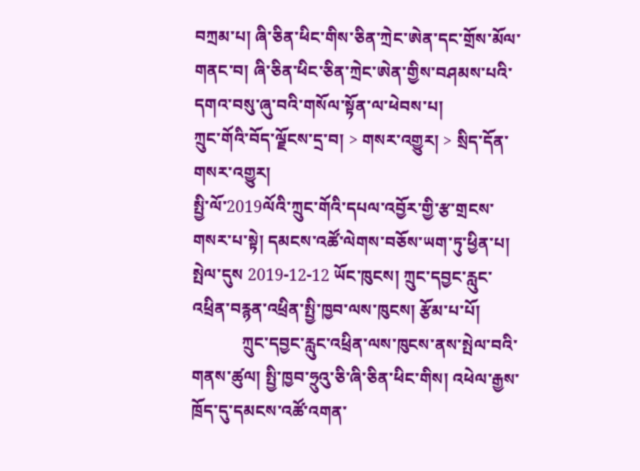བཀྲམ་པ། ཞི་ཅིན་ཕིང་གིས་ཅིན་ཀྲེང་ཨེན་དང་གྲོས་མོལ་གནང་བ། ཞི་ཅིན་ཕིང་ཅིན་ཀྲེང་ཨེན་གྱིས་བཤམས་པའི་དགའ་བསུ་ཞུ་བའི་གསོལ་སྟོན་ལ་ཕེབས་པ།
ཀྲུང་གོའི་བོད་ལྗོངས་དྲ་བ། > གསར་འགྱུར། > སྲིད་དོན་གསར་འགྱུར།
སྤྱི་ལོ་2019ལོའི་ཀྲུང་གོའི་དཔལ་འབྱོར་གྱི་རྩ་གྲངས་གསར་པ་སྟེ། དམངས་འཚོ་ལེགས་བཅོས་ཡག་ཏུ་ཕྱིན་པ།
སྤེལ་དུས 2019-12-12 ཡོང་ཁུངས། ཀྲུང་དབྱང་རླུང་འཕྲིན་བརྙན་འཕྲིན་སྤྱི་ཁྱབ་ལས་ཁུངས། རྩོམ་པ་པོ།
            ཀྲུང་དབྱང་རླུང་འཕྲིན་ལས་ཁུངས་ནས་སྤེལ་བའི་གནས་ཚུལ། སྤྱི་ཁྱབ་ཧྲུའུ་ཅི་ཞི་ཅིན་ཕིང་གིས། འཕེལ་རྒྱས་ཁྲོད་དུ་དམངས་འཚོ་འགན་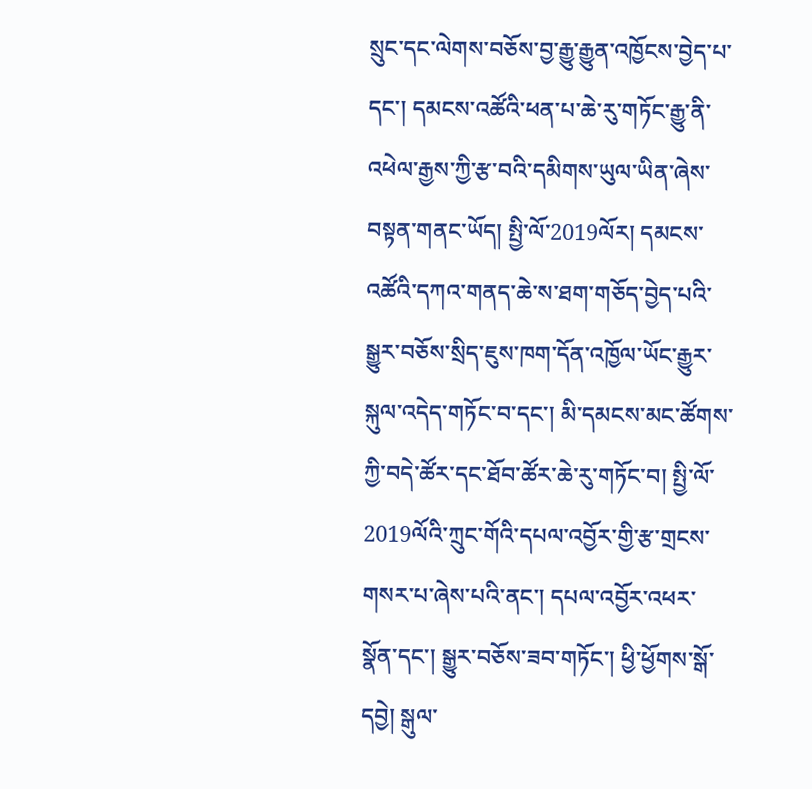སྲུང་དང་ལེགས་བཅོས་བྱ་རྒྱུ་རྒྱུན་འཁྱོངས་བྱེད་པ་དང་། དམངས་འཚོའི་ཕན་པ་ཆེ་རུ་གཏོང་རྒྱུ་ནི་འཕེལ་རྒྱས་ཀྱི་རྩ་བའི་དམིགས་ཡུལ་ཡིན་ཞེས་བསྟན་གནང་ཡོད། སྤྱི་ལོ་2019ལོར། དམངས་འཚོའི་དཀའ་གནད་ཆེ་ས་ཐག་གཅོད་བྱེད་པའི་སྒྱུར་བཅོས་སྲིད་ཇུས་ཁག་དོན་འཁྱོལ་ཡོང་རྒྱུར་སྐུལ་འདེད་གཏོང་བ་དང་། མི་དམངས་མང་ཚོགས་ཀྱི་བདེ་ཚོར་དང་ཐོབ་ཚོར་ཆེ་རུ་གཏོང་བ། སྤྱི་ལོ་2019ལོའི་ཀྲུང་གོའི་དཔལ་འབྱོར་གྱི་རྩ་གྲངས་གསར་པ་ཞེས་པའི་ནང་། དཔལ་འབྱོར་འཕར་སྣོན་དང་། སྒྱུར་བཅོས་ཟབ་གཏོང་། ཕྱི་ཕྱོགས་སྒོ་དབྱེ། སྒུལ་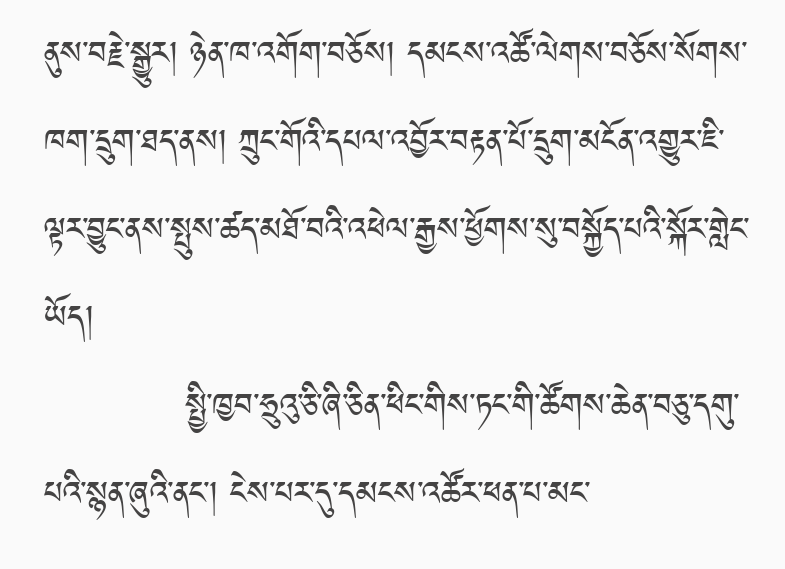ནུས་བརྗེ་སྒྱུར། ཉེན་ཁ་འགོག་བཅོས། དམངས་འཚོ་ལེགས་བཅོས་སོགས་ཁག་དྲུག་ཐད་ནས། ཀྲུང་གོའི་དཔལ་འབྱོར་བརྟན་པོ་དྲུག་མངོན་འགྱུར་ཇི་ལྟར་བྱུང་ནས་སྤུས་ཚད་མཐོ་བའི་འཕེལ་རྒྱས་ཕྱོགས་སུ་བསྐྱོད་པའི་སྐོར་གླེང་ཡོད།
            སྤྱི་ཁྱབ་ཧྲུའུ་ཅི་ཞི་ཅིན་ཕིང་གིས་ཏང་གི་ཚོགས་ཆེན་བཅུ་དགུ་པའི་སྙན་ཞུའི་ནང་། ངེས་པར་དུ་དམངས་འཚོར་ཕན་པ་མང་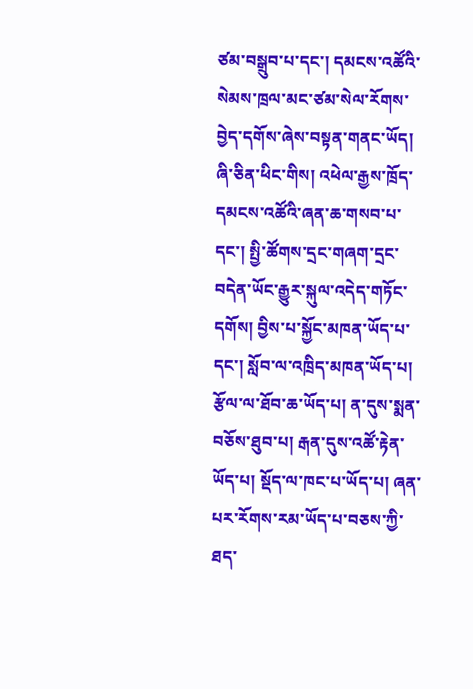ཙམ་བསྒྲུབ་པ་དང་། དམངས་འཚོའི་སེམས་ཁྲལ་མང་ཙམ་སེལ་རོགས་བྱེད་དགོས་ཞེས་བསྟན་གནང་ཡོད། ཞི་ཅིན་ཕིང་གིས། འཕེལ་རྒྱས་ཁྲོད་དམངས་འཚོའི་ཞན་ཆ་གསབ་པ་དང་། སྤྱི་ཚོགས་དྲང་གཞག་དྲང་བདེན་ཡོང་རྒྱུར་སྐུལ་འདེད་གཏོང་དགོས། བྱིས་པ་སྐྱོང་མཁན་ཡོད་པ་དང་། སློབ་ལ་འཁྲིད་མཁན་ཡོད་པ། རྩོལ་ལ་ཐོབ་ཆ་ཡོད་པ། ན་དུས་སྨན་བཅོས་ཐུབ་པ། རྒན་དུས་འཚོ་རྟེན་ཡོད་པ། སྡོད་ལ་ཁང་པ་ཡོད་པ། ཞན་པར་རོགས་རམ་ཡོད་པ་བཅས་ཀྱི་ཐད་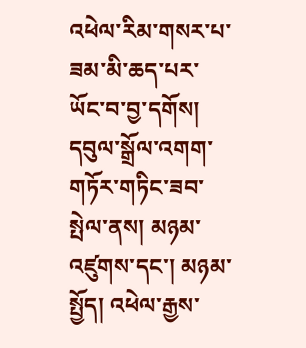འཕེལ་རིམ་གསར་པ་ཟམ་མི་ཆད་པར་ཡོང་བ་བྱ་དགོས། དབུལ་སྒྲོལ་འགག་གཏོར་གཏིང་ཟབ་སྤེལ་ནས། མཉམ་འཛུགས་དང་། མཉམ་སྤྱོད། འཕེལ་རྒྱས་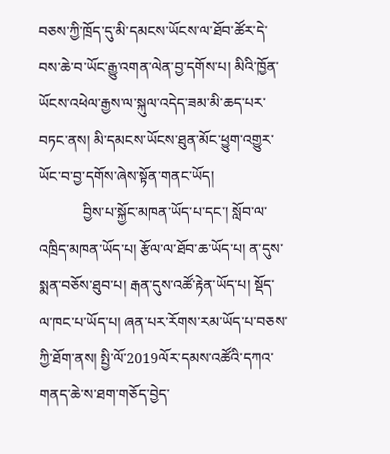བཅས་ཀྱི་ཁྲོད་དུ་མི་དམངས་ཡོངས་ལ་ཐོབ་ཚོར་དེ་བས་ཆེ་བ་ཡོང་རྒྱུ་འགན་ལེན་བྱ་དགོས་པ། མིའི་ཁྱོན་ཡོངས་འཕེལ་རྒྱས་ལ་སྐུལ་འདེད་ཟམ་མི་ཆད་པར་བཏང་ནས། མི་དམངས་ཡོངས་ཐུན་མོང་ཕྱུག་འགྱུར་ཡོང་བ་བྱ་དགོས་ཞེས་སྟོན་གནང་ཡོད།
            བྱིས་པ་སྐྱོང་མཁན་ཡོད་པ་དང་། སློབ་ལ་འཁྲིད་མཁན་ཡོད་པ། རྩོལ་ལ་ཐོབ་ཆ་ཡོད་པ། ན་དུས་སྨན་བཅོས་ཐུབ་པ། རྒན་དུས་འཚོ་རྟེན་ཡོད་པ། སྡོད་ལ་ཁང་པ་ཡོད་པ། ཞན་པར་རོགས་རམ་ཡོད་པ་བཅས་ཀྱི་ཐོག་ནས། སྤྱི་ལོ་2019ལོར་དམས་འཚོའི་དཀའ་གནད་ཆེ་ས་ཐག་གཅོད་བྱེད་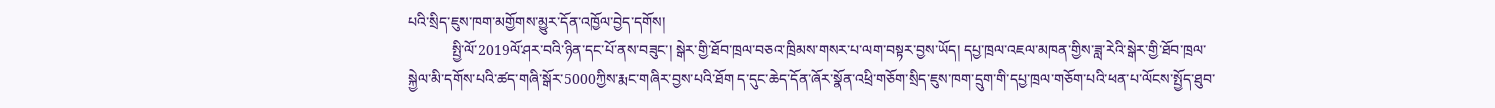པའི་སྲིད་ཇུས་ཁག་མགྱོགས་མྱུར་དོན་འཁྱོལ་བྱེད་དགོས།
            སྤྱི་ལོ་2019ལོ་ཤར་བའི་ཉིན་དང་པོ་ནས་བཟུང་། སྒེར་གྱི་ཐོབ་ཁྲལ་བཅའ་ཁྲིམས་གསར་པ་ལག་བསྟར་བྱས་ཡོད། དཔྱ་ཁྲལ་འཇལ་མཁན་གྱིས་ཟླ་རེའི་སྒེར་གྱི་ཐོབ་ཁྲལ་སྐྱེལ་མི་དགོས་པའི་ཚད་གཞི་སྒོར་5000ཀྱིས་རྨང་གཞིར་བྱས་པའི་ཐོག ད་དུང་ཆེད་དོན་ཞོར་སྣོན་འཕྲི་གཅོག་སྲིད་ཇུས་ཁག་དྲུག་གི་དཔྱ་ཁྲལ་གཅོག་པའི་ཕན་པ་ལོངས་སྤྱོད་ཐུབ་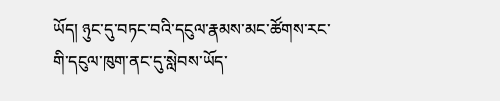ཡོད། ཉུང་དུ་བཏང་བའི་དངུལ་རྣམས་མང་ཚོགས་རང་གི་དངུལ་ཁུག་ནང་དུ་སླེབས་ཡོད་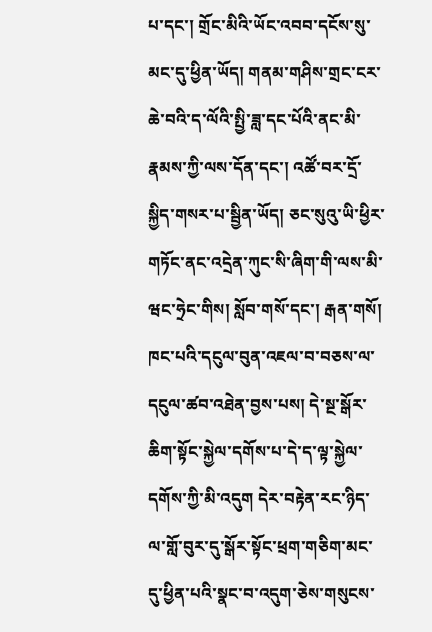པ་དང་། གྲོང་མིའི་ཡོང་འབབ་དངོས་སུ་མང་དུ་ཕྱིན་ཡོད། གནམ་གཤིས་གྲང་ངར་ཆེ་བའི་ད་ལོའི་སྤྱི་ཟླ་དང་པོའི་ནང་མི་རྣམས་ཀྱི་ལས་དོན་དང་། འཚོ་བར་དྲོ་སྐྱིད་གསར་པ་སྦྱིན་ཡོད། ཅང་སུའུ་ཡི་ཕྱིར་གཏོང་ནང་འདྲེན་ཀུང་སི་ཞིག་གི་ལས་མི་ཝང་ཧྲེང་གིས། སློབ་གསོ་དང་། རྒན་གསོ། ཁང་པའི་དངུལ་བུན་འཇལ་བ་བཅས་ལ་དངུལ་ཚབ་འཐེན་བྱས་པས། དེ་སྔ་སྒོར་ཆིག་སྟོང་སྐྱེལ་དགོས་པ་དེ་ད་ལྟ་སྐྱེལ་དགོས་ཀྱི་མི་འདུག དེར་བརྟེན་རང་ཉིད་ལ་གློ་བུར་དུ་སྒོར་སྟོང་ཕྲག་གཅིག་མང་དུ་ཕྱིན་པའི་སྣང་བ་འདུག་ཅེས་གསུངས་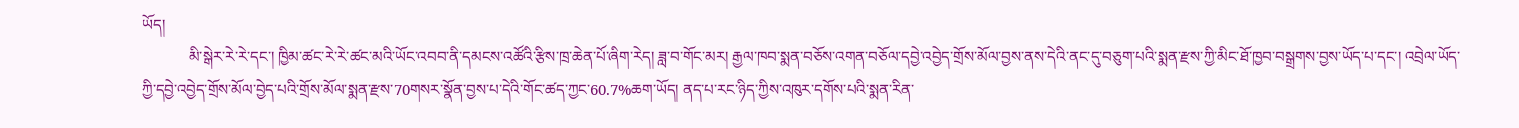ཡོད།
            མི་སྒེར་རེ་རེ་དང་། ཁྱིམ་ཚང་རེ་རེ་ཚང་མའི་ཡོང་འབབ་ནི་དམངས་འཚོའི་རྩིས་ཁྲ་ཆེན་པོ་ཞིག་རེད། ཟླ་བ་གོང་མར། རྒྱལ་ཁབ་སྨན་བཅོས་འགན་བཅོལ་དབྱེ་འབྱེད་གྲོས་མོལ་བྱས་ནས་དེའི་ནང་དུ་བཅུག་པའི་སྨན་རྫས་ཀྱི་མིང་ཐོ་ཁྱབ་བསྒྲགས་བྱས་ཡོད་པ་དང་། འབྲེལ་ཡོད་ཀྱི་དབྱེ་འབྱེད་གྲོས་མོལ་བྱེད་པའི་གྲོས་མོལ་སྨན་རྫས་70གསར་སྣོན་བྱས་པ་དེའི་གོང་ཚད་ཀྱང་60.7%ཆག་ཡོད། ནད་པ་རང་ཉིད་ཀྱིས་འཁུར་དགོས་པའི་སྨན་རིན་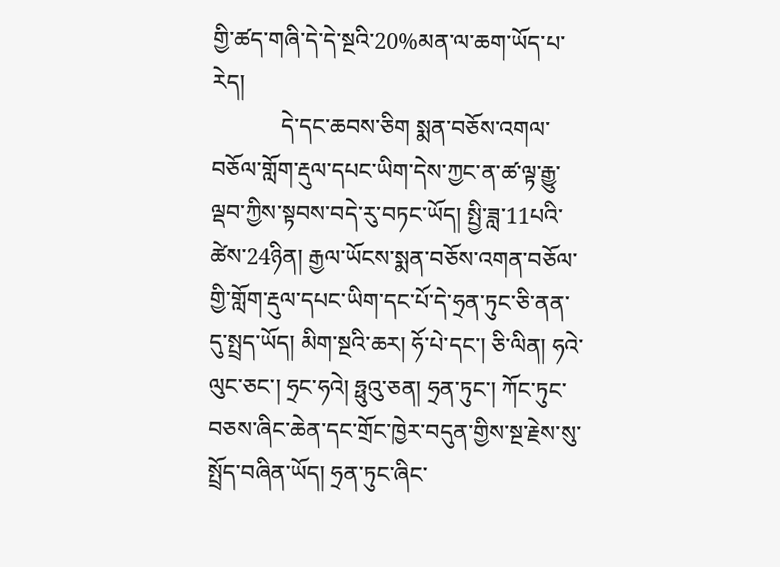གྱི་ཚད་གཞི་དེ་དེ་སྔའི་20%མན་ལ་ཆག་ཡོད་པ་རེད།
            དེ་དང་ཆབས་ཅིག སྨན་བཅོས་འགལ་བཅོལ་གློག་རྡུལ་དཔང་ཡིག་དེས་ཀྱང་ན་ཚ་ལྟ་རྒྱུ་ལྡབ་ཀྱིས་སྟབས་བདེ་རུ་བཏང་ཡོད། སྤྱི་ཟླ་11པའི་ཚེས་24ཉིན། རྒྱལ་ཡོངས་སྨན་བཅོས་འགན་བཅོལ་གྱི་གློག་རྡུལ་དཔང་ཡིག་དང་པོ་དེ་ཧྲན་ཏུང་ཅི་ནན་དུ་སྤྲད་ཡོད། མིག་སྔའི་ཆར། ཧོ་པེ་དང་། ཅི་ལིན། ཧའེ་ལུང་ཅང་། ཧྲང་ཧའེ། ཧྥུའུ་ཅན། ཧྲན་ཏུང་། ཀོང་ཏུང་བཅས་ཞིང་ཆེན་དང་གྲོང་ཁྱེར་བདུན་གྱིས་སྔ་རྗེས་སུ་སྤྲོད་བཞིན་ཡོད། ཧྲན་ཏུང་ཞིང་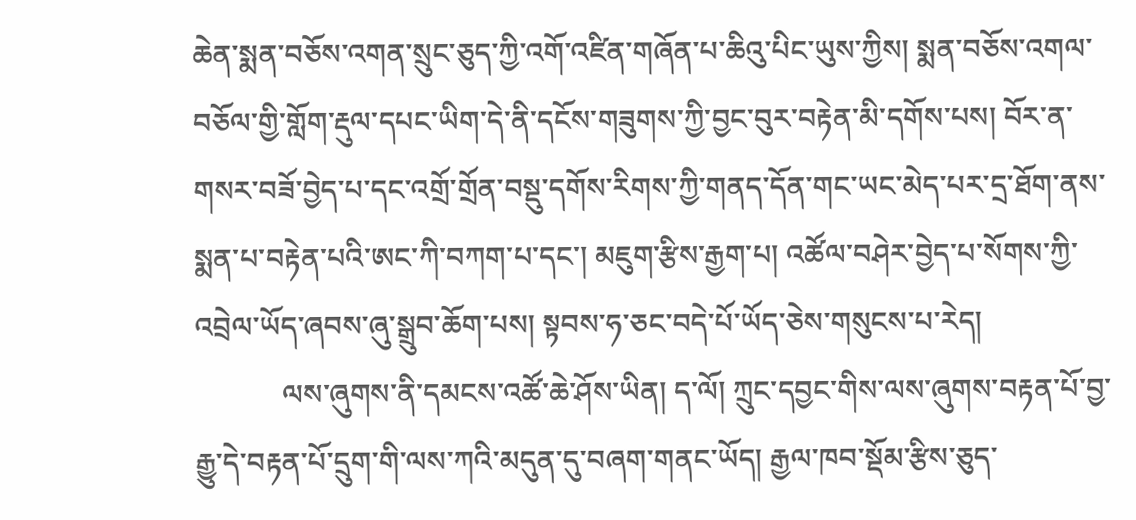ཆེན་སྨན་བཅོས་འགན་སྲུང་ཅུད་ཀྱི་འགོ་འཛིན་གཞོན་པ་ཆིའུ་པིང་ཡུས་ཀྱིས། སྨན་བཅོས་འགལ་བཅོལ་གྱི་གློག་རྡུལ་དཔང་ཡིག་དེ་ནི་དངོས་གཟུགས་ཀྱི་བྱང་བུར་བརྟེན་མི་དགོས་པས། བོར་ན་གསར་བཟོ་བྱེད་པ་དང་འགྲོ་གྲོན་བསྡུ་དགོས་རིགས་ཀྱི་གནད་དོན་གང་ཡང་མེད་པར་དྲ་ཐོག་ནས་སྨན་པ་བརྟེན་པའི་ཨང་ཀི་བཀག་པ་དང་། མཇུག་རྩིས་རྒྱག་པ། འཚོལ་བཤེར་བྱེད་པ་སོགས་ཀྱི་འབྲེལ་ཡོད་ཞབས་ཞུ་སྒྲུབ་ཆོག་པས། སྟབས་ཧ་ཅང་བདེ་པོ་ཡོད་ཅེས་གསུངས་པ་རེད།
            ལས་ཞུགས་ནི་དམངས་འཚོ་ཆེ་ཤོས་ཡིན། ད་ལོ། ཀྲུང་དབྱང་གིས་ལས་ཞུགས་བརྟན་པོ་བྱ་རྒྱུ་དེ་བརྟན་པོ་དྲུག་གི་ལས་ཀའི་མདུན་དུ་བཞག་གནང་ཡོད། རྒྱལ་ཁབ་སྡོམ་རྩིས་ཅུད་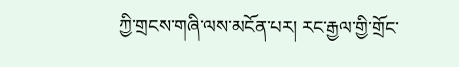ཀྱི་གྲངས་གཞི་ལས་མངོན་པར། རང་རྒྱལ་གྱི་གྲོང་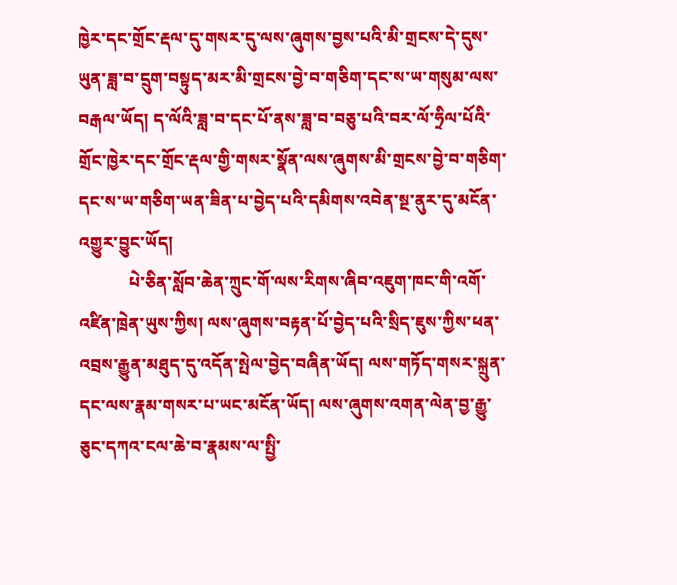ཁྱེར་དང་གྲོང་རྡལ་དུ་གསར་དུ་ལས་ཞུགས་བྱས་པའི་མི་གྲངས་དེ་དུས་ཡུན་ཟླ་བ་དྲུག་བསྟུད་མར་མི་གྲངས་བྱེ་བ་གཅིག་དང་ས་ཡ་གསུམ་ལས་བརྒལ་ཡོད། ད་ལོའི་ཟླ་བ་དང་པོ་ནས་ཟླ་བ་བཅུ་པའི་བར་ལོ་ཧྲིལ་པོའི་གྲོང་ཁྱེར་དང་གྲོང་རྡལ་གྱི་གསར་སྣོན་ལས་ཞུགས་མི་གྲངས་བྱེ་བ་གཅིག་དང་ས་ཡ་གཅིག་ཡན་ཟིན་པ་བྱེད་པའི་དམིགས་འབེན་སྔ་ནུར་དུ་མངོན་འགྱུར་བྱུང་ཡོད།
            པེ་ཅིན་སློབ་ཆེན་ཀྲུང་གོ་ལས་རིགས་ཞིབ་འཇུག་ཁང་གི་འགོ་འཛིན་ཁྲེན་ཡུས་ཀྱིས། ལས་ཞུགས་བརྟན་པོ་བྱེད་པའི་སྲིད་ཇུས་ཀྱིས་ཕན་འབྲས་རྒྱུན་མཐུད་དུ་འདོན་སྤེལ་བྱེད་བཞིན་ཡོད། ལས་གཏོད་གསར་སྐྲུན་དང་ལས་རྣམ་གསར་པ་ཡང་མངོན་ཡོད། ལས་ཞུགས་འགན་ལེན་བྱ་རྒྱུ་ཅུང་དཀའ་ངལ་ཆེ་བ་རྣམས་ལ་སྤྱི་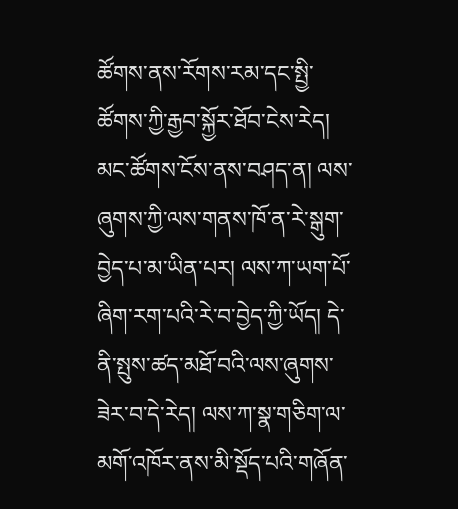ཚོགས་ནས་རོགས་རམ་དང་སྤྱི་ཚོགས་ཀྱི་རྒྱབ་སྐྱོར་ཐོབ་ངེས་རེད། མང་ཚོགས་ངོས་ནས་བཤད་ན། ལས་ཞུགས་ཀྱི་ལས་གནས་ཁོ་ན་རེ་སྒུག་བྱེད་པ་མ་ཡིན་པར། ལས་ཀ་ཡག་པོ་ཞིག་རག་པའི་རེ་བ་བྱེད་ཀྱི་ཡོད། དེ་ནི་སྤུས་ཚད་མཐོ་བའི་ལས་ཞུགས་ཟེར་བ་དེ་རེད། ལས་ཀ་སྣ་གཅིག་ལ་མགོ་འཁོར་ནས་མི་སྡོད་པའི་གཞོན་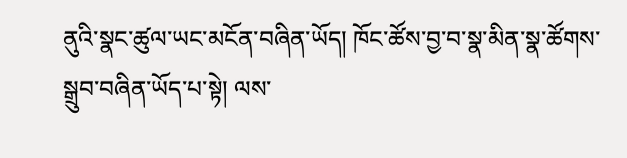ནུའི་སྣང་ཚུལ་ཡང་མངོན་བཞིན་ཡོད། ཁོང་ཚོས་བྱ་བ་སྣ་མིན་སྣ་ཚོགས་སྒྲུབ་བཞིན་ཡོད་པ་སྟེ། ལས་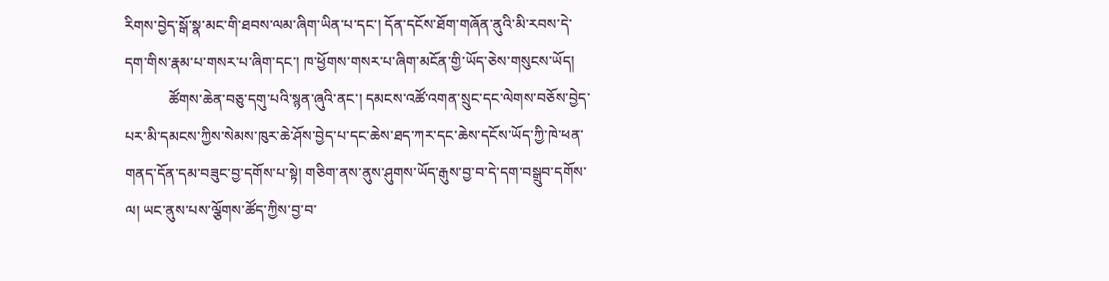རིགས་བྱེད་སྒོ་སྣ་མང་གི་ཐབས་ལམ་ཞིག་ཡིན་པ་དང་། དོན་དངོས་ཐོག་གཞོན་ནུའི་མི་རབས་དེ་དག་གིས་རྣམ་པ་གསར་པ་ཞིག་དང་། ཁ་ཕྱོགས་གསར་པ་ཞིག་མངོན་གྱི་ཡོད་ཅེས་གསུངས་ཡོད།
            ཚོགས་ཆེན་བཅུ་དགུ་པའི་སྙན་ཞུའི་ནང་། དམངས་འཚོ་འགན་སྲུང་དང་ལེགས་བཅོས་བྱེད་པར་མི་དམངས་ཀྱིས་སེམས་ཁུར་ཆེ་ཤོས་བྱེད་པ་དང་ཆེས་ཐད་ཀར་དང་ཆེས་དངོས་ཡོད་ཀྱི་ཁེ་ཕན་གནད་དོན་དམ་བཟུང་བྱ་དགོས་པ་སྟེ། གཅིག་ནས་ནུས་ཤུགས་ཡོད་རྒུས་བྱ་བ་དེ་དག་བསྒྲུབ་དགོས་ལ། ཡང་ནུས་པས་ལྕོགས་ཚོད་ཀྱིས་བྱ་བ་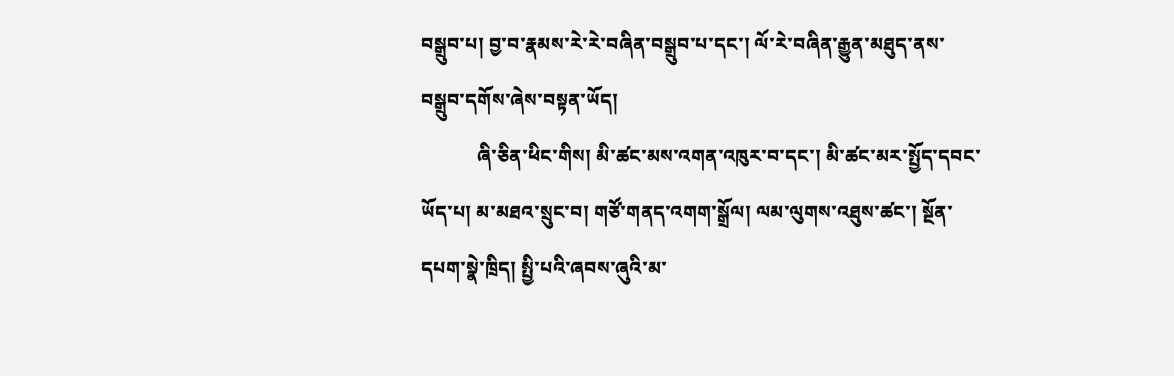བསྒྲུབ་པ། བྱ་བ་རྣམས་རེ་རེ་བཞིན་བསྒྲུབ་པ་དང་། ལོ་རེ་བཞིན་རྒྱུན་མཐུད་ནས་བསྒྲུབ་དགོས་ཞེས་བསྟན་ཡོད།
            ཞི་ཅིན་ཕིང་གིས། མི་ཚང་མས་འགན་འཁུར་བ་དང་། མི་ཚང་མར་སྤྱོད་དབང་ཡོད་པ། མ་མཐའ་སྲུང་བ། གཙོ་གནད་འགག་སྒྲོལ། ལམ་ལུགས་འཐུས་ཚང་། སྔོན་དཔག་སྣེ་ཁྲིད། སྤྱི་པའི་ཞབས་ཞུའི་མ་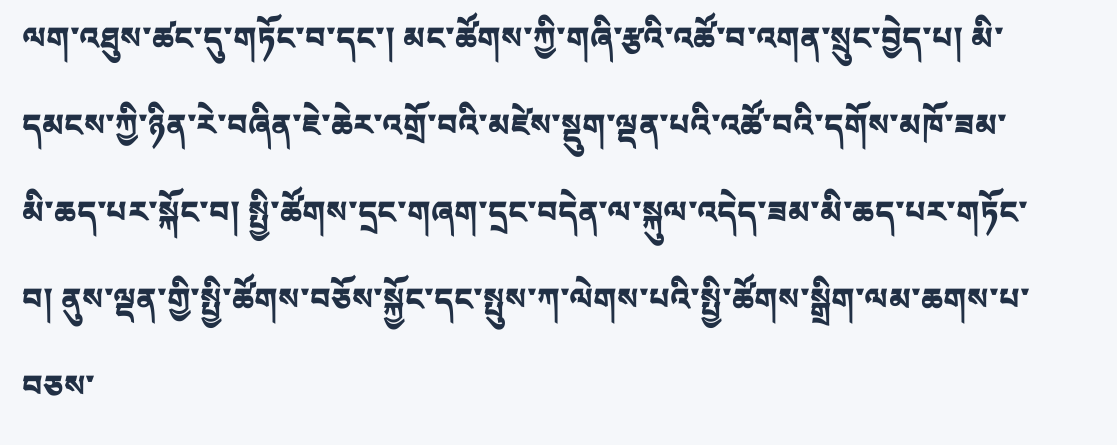ལག་འཐུས་ཚང་དུ་གཏོང་བ་དང་། མང་ཚོགས་ཀྱི་གཞི་རྩའི་འཚོ་བ་འགན་སྲུང་བྱེད་པ། མི་དམངས་ཀྱི་ཉིན་རེ་བཞིན་ཇེ་ཆེར་འགྲོ་བའི་མཛེས་སྡུག་ལྡན་པའི་འཚོ་བའི་དགོས་མཁོ་ཟམ་མི་ཆད་པར་སྐོང་བ། སྤྱི་ཚོགས་དྲང་གཞག་དྲང་བདེན་ལ་སྐུལ་འདེད་ཟམ་མི་ཆད་པར་གཏོང་བ། ནུས་ལྡན་གྱི་སྤྱི་ཚོགས་བཅོས་སྐྱོང་དང་སྤུས་ཀ་ལེགས་པའི་སྤྱི་ཚོགས་སྒྲིག་ལམ་ཆགས་པ་བཅས་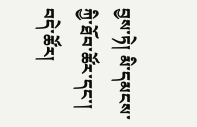བྱས་ཏེ། མི་དམངས་ཀྱི་ཐོབ་ཚོར་དང་། བདེ་ཚོར།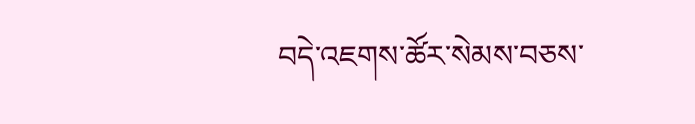བདེ་འཇགས་ཚོར་སེམས་བཅས་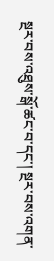སྔར་བས་འཐུས་སྒོ་ཚང་བ་དང་། སྔར་བས་འགན་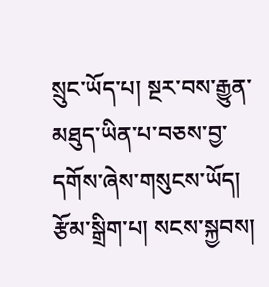སྲུང་ཡོད་པ། སྔར་བས་རྒྱུན་མཐུད་ཡིན་པ་བཅས་བྱ་དགོས་ཞེས་གསུངས་ཡོད།
རྩོམ་སྒྲིག་པ། སངས་སྐྱབས།